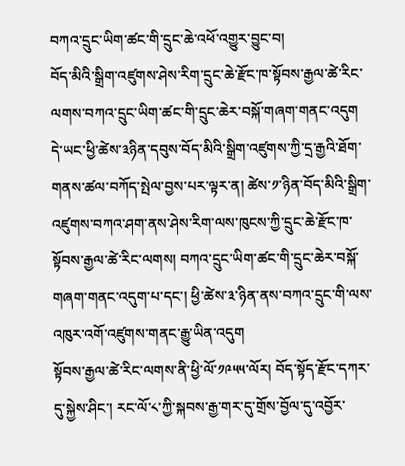བཀའ་དྲུང་ཡིག་ཚང་གི་དྲུང་ཆེ་འཕོ་འགྱུར་བྱུང་བ།
བོད་མིའི་སྒྲིག་འཛུགས་ཤེས་རིག་དྲུང་ཆེ་རྫོང་ཁ་སྟོབས་རྒྱལ་ཚེ་རིང་ལགས་བཀའ་དྲུང་ཡིག་ཚང་གི་དྲུང་ཆེར་བསྐོ་གཞག་གནང་འདུག
དེ་ཡང་ཕྱི་ཚེས་༣ཉིན་དབུས་བོད་མིའི་སྒྲིག་འཛུགས་ཀྱི་དྲ་རྒྱའི་ཐོག་གནས་ཚལ་བཀོད་སྤེལ་བྱས་པར་ལྟར་ན། ཚེས་༡་ཉིན་བོད་མིའི་སྒྲིག་འཛུགས་བཀའ་ཤག་ནས་ཤེས་རིག་ལས་ཁུངས་ཀྱི་དྲུང་ཆེ་རྫོང་ཁ་སྟོབས་རྒྱལ་ཚེ་རིང་ལགས། བཀའ་དྲུང་ཡིག་ཚང་གི་དྲུང་ཆེར་བསྐོ་གཞག་གནང་འདུག་པ་དང་། ཕྱི་ཚེས་༣་ཉིན་ནས་བཀའ་དྲུང་གི་ལས་འཁུར་འགོ་འཛུགས་གནང་རྒྱུ་ཡིན་འདུག
སྟོབས་རྒྱལ་ཚེ་རིང་ལགས་ནི་ཕྱི་ལོ་༡༩༥༥་ལོར། བོད་སྟོད་རྫོང་དཀར་དུ་སྐྱེས་ཤིང་། རང་ལོ་༨་ཀྱི་སྐབས་རྒྱ་གར་དུ་གྲོས་བྱོལ་དུ་འབྱོར་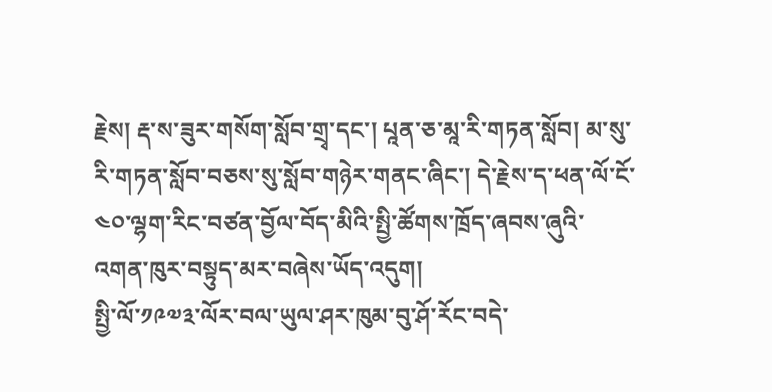རྗེས། རྡ་ས་ཟུར་གསོག་སློབ་གྲྭ་དང་། པཱན་ཅ་མཱ་རི་གཏན་སློབ། མ་སུ་རི་གཏན་སློབ་བཅས་སུ་སློབ་གཉེར་གནང་ཞིང་། དེ་རྗེས་ད་ཕན་ལོ་ངོ་༤༠་ལྷག་རིང་བཙན་བྱོལ་བོད་མིའི་སྤྱི་ཚོགས་ཁྲོད་ཞབས་ཞུའི་འགན་ཁུར་བསྟུད་མར་བཞེས་ཡོད་འདུག།
སྤྱི་ལོ་༡༩༧༣་ལོར་བལ་ཡུལ་ཤར་ཁུམ་བུ་ཤོ་རོང་བདེ་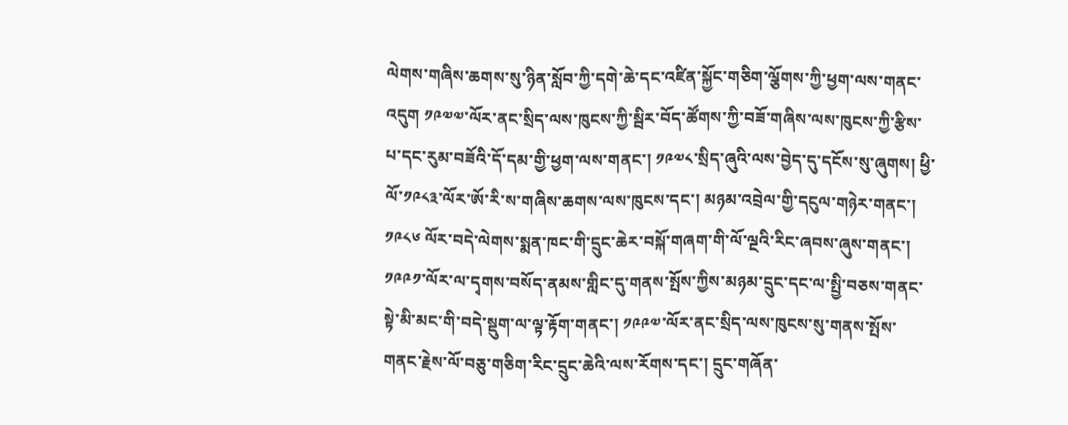ལེགས་གཞིས་ཆགས་སུ་ཉིན་སློབ་ཀྱི་དགེ་ཆེ་དང་འཛིན་སྐྱོང་གཅིག་ལྕོགས་ཀྱི་ཕྱག་ལས་གནང་འདུག ༡༩༧༧་ལོར་ནང་སྲིད་ལས་ཁུངས་ཀྱི་སྦིར་བོད་ཚོགས་ཀྱི་བཟོ་གཞིས་ལས་ཁུངས་ཀྱི་རྩིས་པ་དང་རུམ་བཟོའི་དོ་དམ་གྱི་ཕྱག་ལས་གནང་། ༡༩༧༨་སྲིད་ཞུའི་ལས་བྱེད་དུ་དངོས་སུ་ཞུགས། ཕྱི་ལོ་༡༩༨༣་ལོར་ཨོ་རི་ས་གཞིས་ཆགས་ལས་ཁུངས་དང་། མཉམ་འབྲེལ་གྱི་དངུལ་གཉེར་གནང་། ༡༩༨༦ ལོར་བདེ་ལེགས་སྨན་ཁང་གི་དྲུང་ཆེར་བསྐོ་གཞག་གི་ལོ་ལྔའི་རིང་ཞབས་ཞུས་གནང་། ༡༩༩༡་ལོར་ལ་དྭགས་བསོད་ནམས་གླིང་དུ་གནས་སྤོས་ཀྱིས་མཉམ་དྲུང་དང་ལ་སྤྱི་བཅས་གནང་སྟེ་མི་མང་གི་བདེ་སྡུག་ལ་ལྟ་རྟོག་གནང་། ༡༩༩༧་ལོར་ནང་སྲིད་ལས་ཁུངས་སུ་གནས་སྤོས་གནང་རྗེས་ལོ་བཅུ་གཅིག་རིང་དྲུང་ཆེའི་ལས་རོགས་དང་། དྲུང་གཞོན་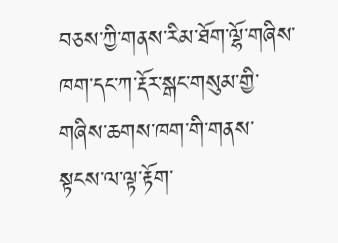བཅས་ཀྱི་གནས་རིམ་ཐོག་ལྷོ་གཞིས་ཁག་དང་ཀ་རྡོར་སྒང་གསུམ་གྱི་གཞིས་ཆགས་ཁག་གི་གནས་སྟངས་ལ་ལྟ་རྟོག་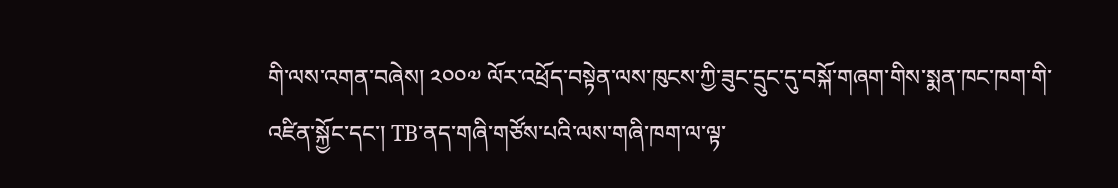གི་ལས་འགན་བཞེས། ༢༠༠༧ ལོར་འཕྲོད་བསྟེན་ལས་ཁུངས་ཀྱི་ཟུང་དྲུང་དུ་བསྐོ་གཞག་གིས་སྨན་ཁང་ཁག་གི་འཛིན་སྐྱོང་དང་། TB་ནད་གཞི་གཙོས་པའི་ལས་གཞི་ཁག་ལ་ལྟ་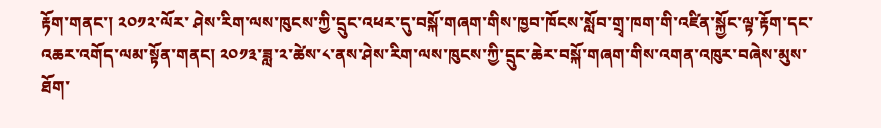རྟོག་གནང་། ༢༠༡༢་ལོར་ ཤེས་རིག་ལས་ཁུངས་ཀྱི་དྲུང་འཕར་དུ་བསྐོ་གཞག་གིས་ཁྱབ་ཁོངས་སློབ་གྲྭ་ཁག་གི་འཛིན་སྐྱོང་ལྟ་རྟོག་དང་འཆར་འགོད་ལམ་སྟོན་གནང། ༢༠༡༣་ཟླ་༢་ཚེས་༨་ནས་ཤེས་རིག་ལས་ཁུངས་ཀྱི་དྲུང་ཆེར་བསྐོ་གཞག་གིས་འགན་འཁུར་བཞེས་མུས་ཐོག་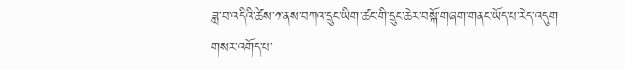ཟླ་བ་འདིའི་ཚེས་༡་ནས་བཀའ་དྲུང་ཡིག་ཚང་གི་དྲུང་ཆེར་བསྐོ་གཞག་གནང་ཡོད་པ་རེད་འདུག
གསར་འགོད་པ་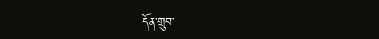དོན་གྲུབ་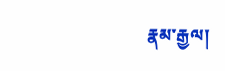རྣམ་རྒྱལ།